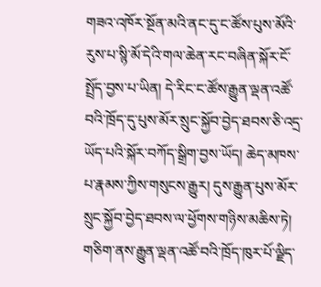གཟའ་འཁོར་སྔོན་མའི་ནང་དུ་ང་ཚོས་པུས་མོའི་རུས་པ་སྙི་མོ་དེའི་གལ་ཆེན་རང་བཞིན་སྐོར་ངོ་སྤྲོད་བྱས་པ་ཡིན། དེ་རིང་ང་ཚོས་རྒྱུན་ལྡན་འཚོ་བའི་ཁྲོད་དུ་པུས་མོར་སྲུང་སྐྱོབ་བྱེད་ཐབས་ཅི་འདྲ་ཡོད་པའི་སྐོར་བཀོད་སྒྲིག་བྱས་ཡོད། ཆེད་མཁས་པ་རྣམས་ཀྱིས་གསུངས་རྒྱུར། དུས་རྒྱུན་པུས་མོར་སྲུང་སྐྱོབ་བྱེད་ཐབས་ལ་ཕྱོགས་གཉིས་མཆིས་ཏེ།
གཅིག་ནས་རྒྱུན་ལྡན་འཚོ་བའི་ཁྲོད་ཁུར་པོ་ལྗིད་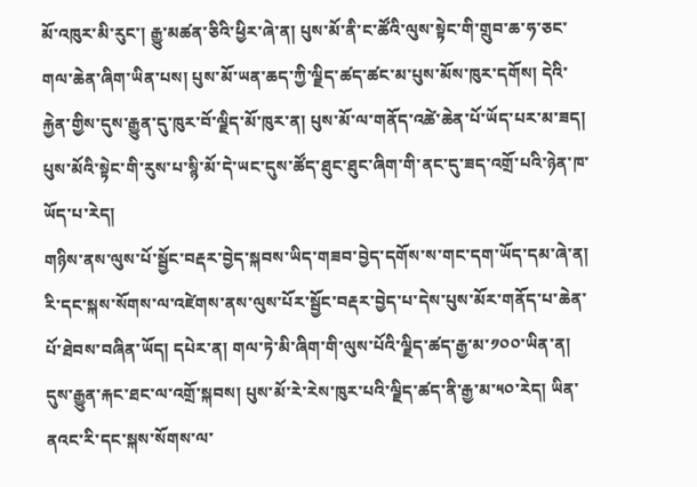མོ་འཁུར་མི་རུང་། རྒྱུ་མཚན་ཅིའི་ཕྱིར་ཞེ་ན། པུས་མོ་ནི་ང་ཚོའི་ལུས་སྟེང་གི་གྲུབ་ཆ་ཧ་ཅང་གལ་ཆེན་ཞིག་ཡིན་པས། པུས་མོ་ཡན་ཆད་ཀྱི་ལྗིད་ཚད་ཚང་མ་པུས་མོས་ཁུར་དགོས། དེའི་རྐྱེན་གྱིས་དུས་རྒྱུན་དུ་ཁུར་བོ་ལྗིད་མོ་ཁུར་ན། པུས་མོ་ལ་གནོད་འཚེ་ཆེན་པོ་ཡོད་པར་མ་ཟད། པུས་མོའི་སྟེང་གི་རུས་པ་སྙི་མོ་དེ་ཡང་དུས་ཚོད་ཐུང་ཐུང་ཞིག་གི་ནང་དུ་ཟད་འགྲོ་པའི་ཉེན་ཁ་ཡོད་པ་རེད།
གཉིས་ནས་ལུས་པོ་སྦྱོང་བརྡར་བྱེད་སྐབས་ཡིད་གཟབ་བྱེད་དགོས་ས་གང་དག་ཡོད་དམ་ཞེ་ན། རི་དང་སྐས་སོགས་ལ་འཛེགས་ནས་ལུས་པོར་སྦྱོང་བརྡར་བྱེད་པ་དེས་པུས་མོར་གནོད་པ་ཆེན་པོ་ཐེབས་བཞིན་ཡོད། དཔེར་ན། གལ་ཏེ་མི་ཞིག་གི་ལུས་པོའི་ལྗིད་ཚད་རྒྱ་མ་༡༠༠་ཡིན་ན། དུས་རྒྱུན་རྐང་ཐང་ལ་འགྲོ་སྐབས། པུས་མོ་རེ་རེས་ཁུར་པའི་ལྗིད་ཚད་ནི་རྒྱ་མ་༥༠་རེད། ཡིན་ནའང་རི་དང་སྐས་སོགས་ལ་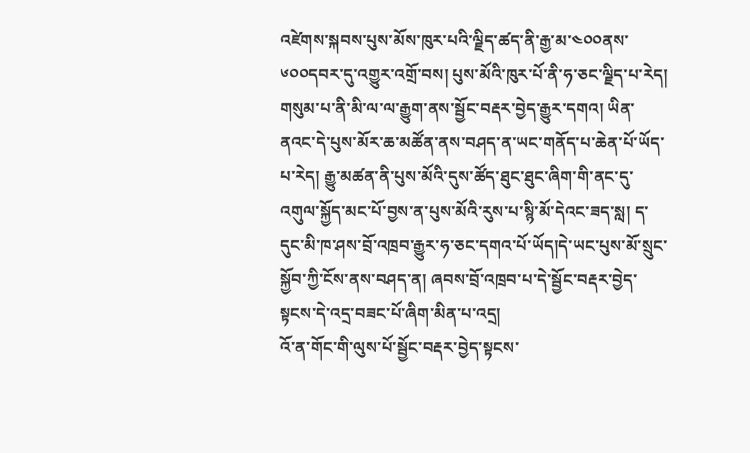འཛེགས་སྐབས་པུས་མོས་ཁུར་པའི་ལྗིད་ཚད་ནི་རྒྱ་མ་༤༠༠ནས་༦༠༠དབར་དུ་འགྱུར་འགྲོ་བས། པུས་མོའི་ཁུར་པོ་ནི་ཧ་ཅང་ལྗིད་པ་རེད།
གསུམ་པ་ནི་མི་ལ་ལ་རྒྱུག་ནས་སྦྱོང་བརྡར་བྱེད་རྒྱུར་དགའ། ཡིན་ནའང་དེ་པུས་མོར་ཆ་མཚོན་ནས་བཤད་ན་ཡང་གནོད་པ་ཆེན་པོ་ཡོད་པ་རེད། རྒྱུ་མཚན་ནི་པུས་མོའི་དུས་ཚོད་ཐུང་ཐུང་ཞིག་གི་ནང་དུ་འགུལ་སྐྱོད་མང་པོ་བྱས་ན་པུས་མོའི་རུས་པ་སྙི་མོ་དེའང་ཟད་སླ། ད་དུང་མི་ཁ་ཤས་བྲོ་འཁྲབ་རྒྱུར་ཧ་ཅང་དགའ་པོ་ཡོད།དེ་ཡང་པུས་མོ་སྲུང་སྐྱོབ་ཀྱི་ངོས་ནས་བཤད་ན། ཞབས་བྲོ་འཁྲབ་པ་དེ་སྦྱོང་བརྡར་བྱེད་སྟངས་དེ་འདྲ་བཟང་པོ་ཞིག་མིན་པ་འདྲ།
འོ་ན་གོང་གི་ལུས་པོ་སྦྱོང་བརྡར་བྱེད་སྟངས་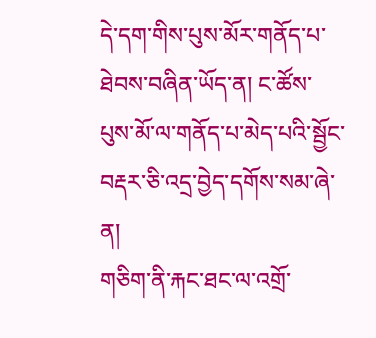དེ་དག་གིས་པུས་མོར་གནོད་པ་ཐེབས་བཞིན་ཡོད་ན། ང་ཚོས་པུས་མོ་ལ་གནོད་པ་མེད་པའི་སྦྱོང་བརྡར་ཅི་འདྲ་བྱེད་དགོས་སམ་ཞེ་ན།
གཅིག་ནི་རྐང་ཐང་ལ་འགྲོ་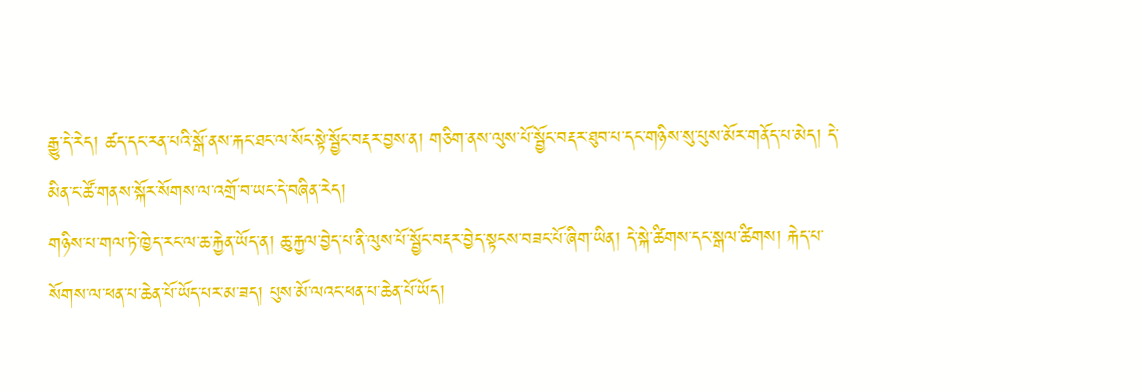རྒྱུ་དེ་རེད། ཚད་དང་རན་པའི་སྒོ་ནས་རྐང་ཐང་ལ་སོང་སྟེ་སྦྱོང་བརྡར་བྱས་ན། གཅིག་ནས་ལུས་པོ་སྦྱོང་བརྡར་ཐུབ་པ་དང་གཉིས་སུ་པུས་མོར་གནོད་པ་མེད། དེ་མིན་ང་ཚོ་གནས་སྐོར་སོགས་ལ་འགྲོ་བ་ཡང་དེ་བཞིན་རེད།
གཉིས་པ་གལ་ཏེ་ཁྱེད་རང་ལ་ཆ་རྐྱེན་ཡོད་ན། ཆུ་རྐྱལ་བྱེད་པ་ནི་ལུས་པོ་སྦྱོང་བརྡར་བྱེད་སྟངས་བཟང་པོ་ཞིག་ཡིན། དེ་སྐེ་ཚིགས་དང་སྒལ་ཚིགས། རྐེད་པ་སོགས་ལ་ཕན་པ་ཆེན་པོ་ཡོད་པར་མ་ཟད། པུས་མོ་ལའང་ཕན་པ་ཆེན་པོ་ཡོད།